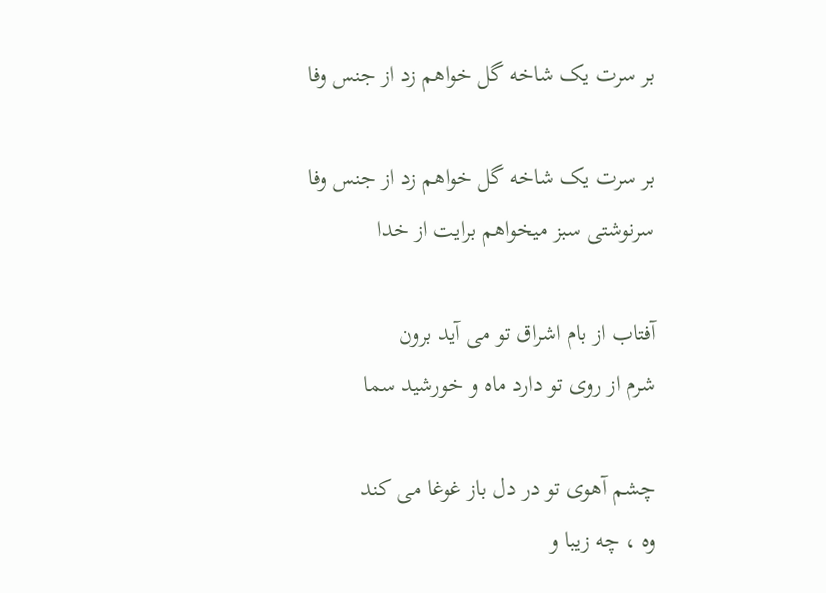بر سرت یک شاخه گل خواهم زد از جنس وفا

بر سرت یک شاخه گل خواهم زد از جنس وفا
سرنوشتی سبز میخواهم برایت از خدا

آفتاب از بام اشراق تو می آید برون
شرم از روی تو دارد ماه و خورشید سما

چشم آهوی تو در دل باز غوغا می کند
وه ، چه زیبا و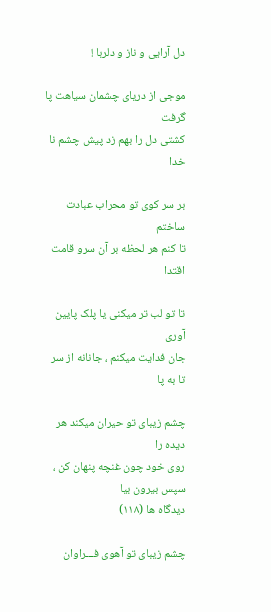دل آرایی و ناز و دلربا !

موجی از دریای چشمان سیاهت پا گرفت
کشتی دل را بهم زد پیش چشم نا خدا

بر سر کوی تو محراب عبادت ساختم
تا کنم هر لحظه بر آن سرو قامت اقتدا

تا تو لب تر میکنی یا پلک پایین آوری
جان فدایت میکنم ، جانانه از سر تا به پا

چشم زیبای تو حیران میکند هر دیده را
روی خود چون غنچه پنهان کن ، سپس بیرون بیا
دیدگاه ها (۱۱۸)

چشم زیبای تو آهوی فـــراوان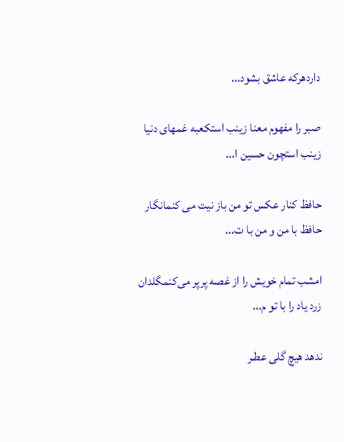داردهرکه عاشق بشود...

صبر را مفهوم معنا زینب استکعبه غمهای دنیا زینب استچون حسین ا...

حافظ کنار عکس تو من باز نیت می کنمانگار حافظ با من و من با ت...

امشب تمام خویش را از غصه پرپر می‌کنمگلدان زرد یاد را با تو م...

ندهد هيچ گلى عطـر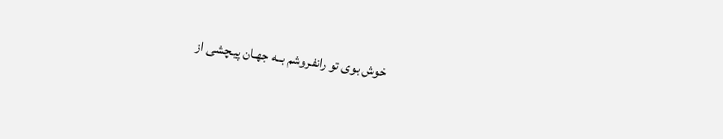خوش بوی تو رانفـروشم بــه جهـان پیـچشی از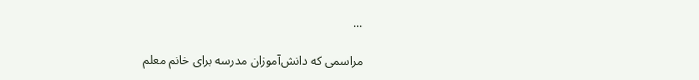...

مراسمی که دانش‌آموزان مدرسه برای خانم معلم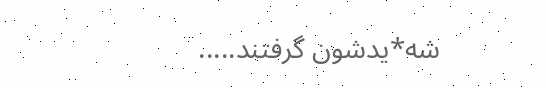شه*یدشون گرفتند.....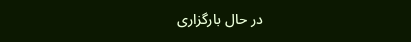در حال بارگزاری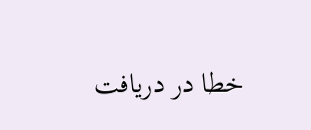خطا در دریافت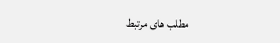مطلب های مرتبط